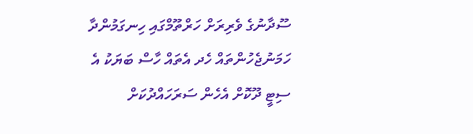ސޫދާނުގެ ވެރިރަށް ހަރްތޫމްގައި ހިނގަމުންދާ ހަމަނުޖެހުންތައް ހެދ އެތައް ހާސް ބަޔަކު އެ ސިޓީ ދޫކޮށް އެހެން ސަރަހައްދުކަށް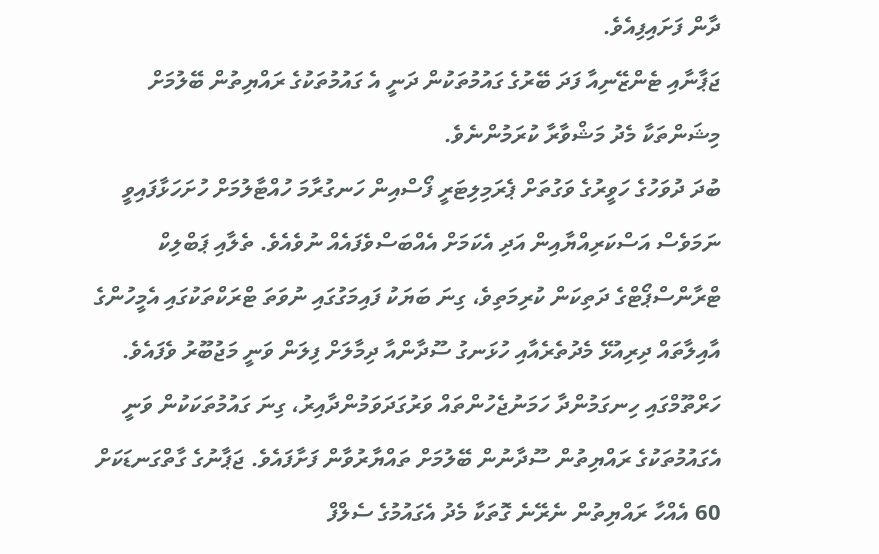ދާން ފަށައިފިއެވެ.
ޖަޕާނާއި ޓެންޒޭނިއާ ފަދަ ބޭރުގެ ގައުމުތަކުން ދަނީ އެ ގައުމުތަކުގެ ރައްޔިތުން ބޭލުމަށް މިޝަންތަކާ މެދު މަޝްވާރާ ކުރަމުންނެވެ.
ބުދަ ދުވަހުގެ ހަވީރުގެ ވަގުތަށް ޕެރަމިލިޓަރީ ފޯސްއިން ހަނގުރާމަ ހުއްޓާލުމަށް ހުށަހަޅާފައިވީ ނަމަވެސް އަސްކަރިއްޔާއިން އަދި އެކަމަށް އެއްބަސްވެފައެއް ނުވެއެވެ. ތެލާއި ޕަބްލިކް ޓްރާންސްޕޯޓްގެ ދަތިކަން ކުރިމަތިވެ، ގިނަ ބަޔަކު ފައިމަގުގައި ނުވަތަ ޓްރަކްތަކުގައި އެމީހުންގެ އާއިލާތައް ދިރިއުޅޭ މެދުތެރެއާއި ހުޅަނގު ސޫދާންއާ ދިމާލަށް ފިލަން ވަނީ މަޖުބޫރު ވެފައެވެ.
ހަރްތޫމްގައި ހިނގަމުންދާ ހަމަނުޖެހުންތައް ވަރުގަދަވަމުންދާއިރު، ގިނަ ގައުމުތަކަކުން ވަނީ އެގައުމުތަކުގެ ރައްޔިތުން ސޫދާނުން ބޭލުމަށް ތައްޔާރުވާން ފަށާފައެވެ. ޖަޕާނުގެ ގާތްގަނޑަކަށް 60 އެއްހާ ރައްޔިތުން ނެރޭނެ ގޮތަކާ މެދު އެގައުމުގެ ސެލްފް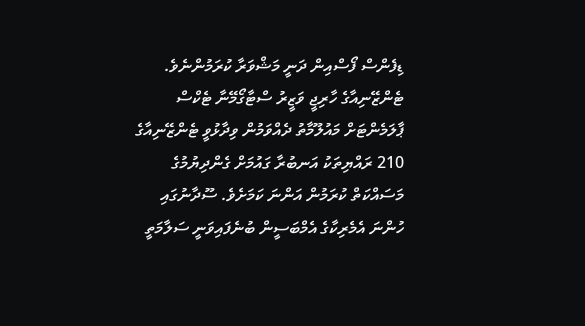ޑިފެންސް ފޯސްއިން ދަނީ މަޝްވަރާ ކުރަމުންނެވެ.
ޓެންޒޭނިއާގެ ހާރިޖީ ވަޒީރު ސްޓާގޯމޭނާ ޓެކްސް ޕާލަމެންޓަށް މައުލޫމާތު ދެއްވަމުން ވިދާޅުވީ ޓެންޒޭނިއާގެ 210 ރައްޔިތަކު އަނބުރާ ގައުމަށް ގެންދިޔުމުގެ މަސައްކަތް ކުރަމުން އަންނަ ކަމަށެވެ. ސޫދާނުގައި ހުންނަ އެމެރިކާގެ އެމްބަސީން ބުނެފައިވަނީ ސަލާމަތީ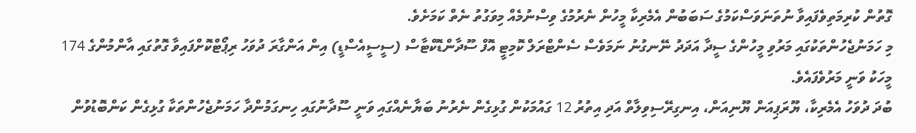ގޮތުން ކުރިމަތިވެފައިވާ ނުތަނަވަސްކަމުގެ ސަބަބުން އެމެރިކާ މީހުން ނެރުމުގެ ވިސްނުމެއް މިވަގުތު ނެތް ކަމަށެވެ.
މި ހަމަނުޖެހުންތަކުގައި މަރުވި މީހުންގެ ސީދާ އަދަދު ނޭނގުނު ނަމަވެސް ސެންޓްރަލް ކޮމިޓީ އޮފް ސޫދާންޑޮކްޓާސް (ސީސީއެސްޑީ) އިން އަންގާރަ ދުވަހު ރިޕޯޓްކޮށްފައިވާ ގޮތުގައި އާންމުންގެ 174 މީހަކު ވަނީ މަރުވެފައެވެ.
ބުދަ ދުވަހު އެމެރިކާ، ޔޫރަޕިއަން ޔޫނިއަން، އިނގިރޭސިވިލާތް އަދި އިތުރު 12 ގައުމަކުން ގުޅިގެން ނެރުނު ބަޔާނެއްގައި ވަނީ ސޫދާނުގައި ހިނގަމުންދާ ހަމަނުޖެހުންތަކާ ގުޅިގެން ކަންބޮޑުވުން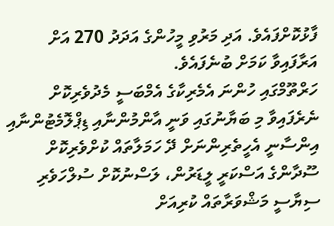ފާޅުކޮށްފައެވެ. އަދި މަރުވި މީހުންގެ އަދަދު 270 އަށް އަރާފައިވާ ކަމަށް ބުނެފައެވެ.
ހަރްތޫމްގައި ހުންނަ އެމެރިކާގެ އެމްބަސީ މެދުވެރިކޮށް ނެރެފައިވާ މި ބަޔާނުގައި ވަނީ އާންމުންނާއި ޑިޕްލޮމެޓުންނާއި އިންސާނީ އެހީތެރިންނަށް ދޭ ހަމަލާތައް ކުށްވެރިކޮށް ސޫދާންގެ އަސްކަރީ ލީޑަރުން، ލަސްނުކޮށް ސުލްހަވެރި ސިޔާސީ މަޝްވަރާތައް ކުރިއަށް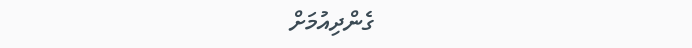ގެންދިއުމަށް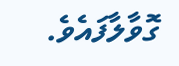ގޮވާލާފައެވެ.